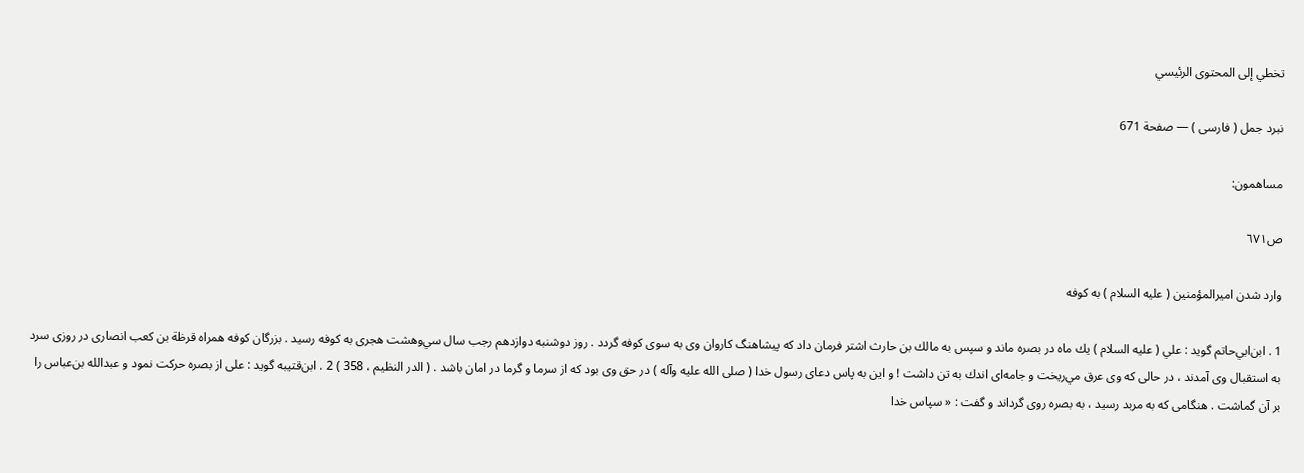تخطي إلى المحتوى الرئيسي

نبرد جمل ( فارسى ) — صفحة 671

مساهمون:

ص٦٧١

وارد شدن اميرالمؤمنين ( عليه السلام ) به كوفه

1 . ابن‌ابي‌حاتم گويد : علي ( عليه السلام ) يك ماه در بصره ماند و سپس به مالك بن حارث اشتر فرمان داد كه پيشاهنگ كاروان وى به سوى كوفه گردد . روز دوشنبه دوازدهم رجب سال سي‌وهشت هجرى به كوفه رسيد . بزرگان كوفه همراه قرظة بن كعب انصارى در روزى سرد به استقبال وى آمدند ، در حالى كه وى عرق مي‌ريخت و جامه‌اى اندك به تن داشت ! و اين به پاس دعاى رسول خدا ( صلى الله عليه وآله ) در حق وى بود كه از سرما و گرما در امان باشد . ( الدر النظيم ، 358 ) 2 . ابن‌قتيبه گويد : على از بصره حركت نمود و عبدالله بن‌عباس را بر آن گماشت . هنگامى كه به مربد رسيد ، به بصره روى گرداند و گفت : « سپاس خدا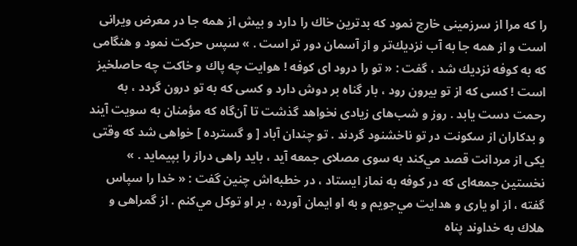را كه مرا از سرزمينى خارج نمود كه بدترين خاك را دارد و بيش از همه جا در معرض ويرانى است و از همه جا به آب نزديك‌تر و از آسمان دور تر است . » سپس حركت نمود و هنگامى كه به كوفه نزديك شد ، گفت : « تو را درود اى كوفه ! هوايت چه پاك و خاكت چه حاصلخيز است ! كسى كه از تو بيرون رود ، بار گناه بر دوش دارد و كسى كه به تو درون گردد ، به رحمت دست يابد . روز و شب‌هاى زيادى نخواهد گذشت تا آن‌گاه كه مؤمنان به سويت آيند و بدكاران از سكونت در تو ناخشنود گردند . تو چندان آباد [ و گسترده ] خواهى شد كه وقتى يكى از مردانت قصد مي‌كند به سوى مصلاى جمعه آيد ، بايد راهى دراز را بپيمايد . » نخستين جمعه‌اى كه در كوفه به نماز ايستاد ، در خطبه‌اش چنين گفت : « خدا را سپاس گفته ، از او يارى و هدايت مي‌جويم و به او ايمان آورده ، بر او توكل مي‌كنم . از گمراهى و هلاك به خداوند پناه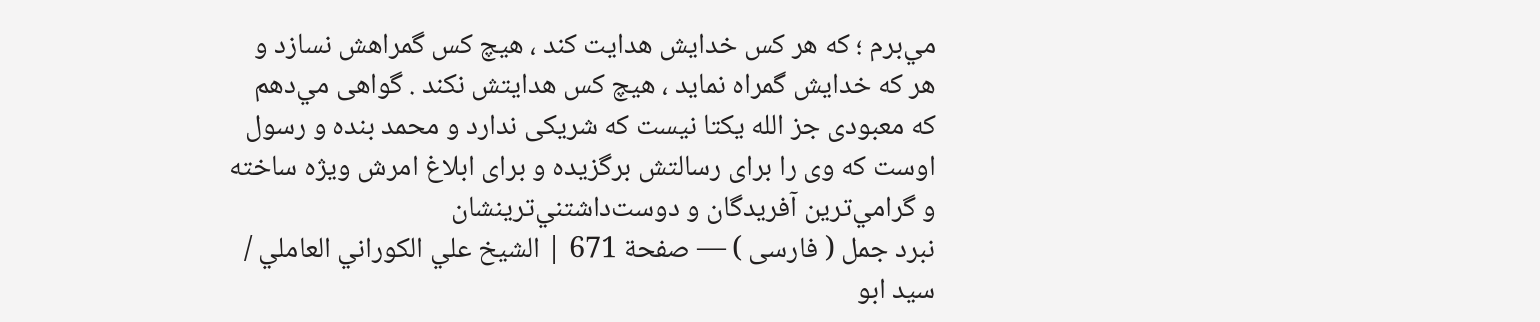مي‌برم ؛ كه هر كس خدايش هدايت كند ، هيچ كس گمراهش نسازد و هر كه خدايش گمراه نمايد ، هيچ كس هدايتش نكند . گواهى مي‌دهم كه معبودى جز الله يكتا نيست كه شريكى ندارد و محمد بنده و رسول اوست كه وى را براى رسالتش برگزيده و براى ابلاغ امرش ويژه ساخته و گرامي‌ترين آفريدگان و دوست‌داشتني‌ترينشان
نبرد جمل ( فارسى ) — صفحة 671 | الشيخ علي الكوراني العاملي / سيد ابو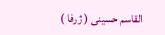القاسم حسينى ( ژرفا )